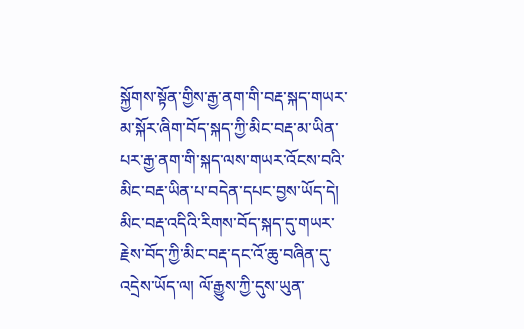སྐྱོགས་སྟོན་གྱིས་རྒྱ་ནག་གི་བརྡ་སྐད་གཡར་མ་སྐོར་ཞིག་བོད་སྐད་ཀྱི་མིང་བརྡ་མ་ཡིན་པར་རྒྱ་ནག་གི་སྐད་ལས་གཡར་འོངས་བའི་མིང་བརྡ་ཡིན་པ་བདེན་དཔང་བྱས་ཡོད་དེ། མིང་བརྡ་འདིའི་རིགས་བོད་སྐད་དུ་གཡར་རྗེས་བོད་ཀྱི་མིང་བརྡ་དང་འོ་ཆུ་བཞིན་དུ་འདྲེས་ཡོད་ལ། ལོ་རྒྱུས་ཀྱི་དུས་ཡུན་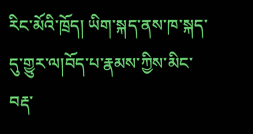རིང་མོའི་ཁྲོད། ཡིག་སྐད་ནས་ཁ་སྐད་དུ་གྱུར་ལ།བོད་པ་རྣམས་ཀྱིས་མིང་བརྡ་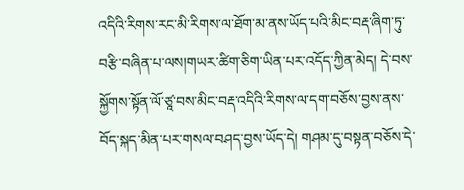འདིའི་རིགས་རང་མི་རིགས་ལ་ཐོག་མ་ནས་ཡོད་པའི་མིང་བརྡ་ཞིག་ཏུ་བརྩི་བཞིན་པ་ལས།གཡར་ཚིག་ཅིག་ཡིན་པར་འདོད་ཀྱིན་མེད། དེ་བས་སྐྱོགས་སྟོན་ལོ་ཙཱ་བས་མིང་བརྡ་འདིའི་རིགས་ལ་དག་བཅོས་བྱས་ནས་བོད་སྐད་མིན་པར་གསལ་བཤད་བྱས་ཡོད་དེ། གཤམ་དུ་བསྟན་བཅོས་དེ་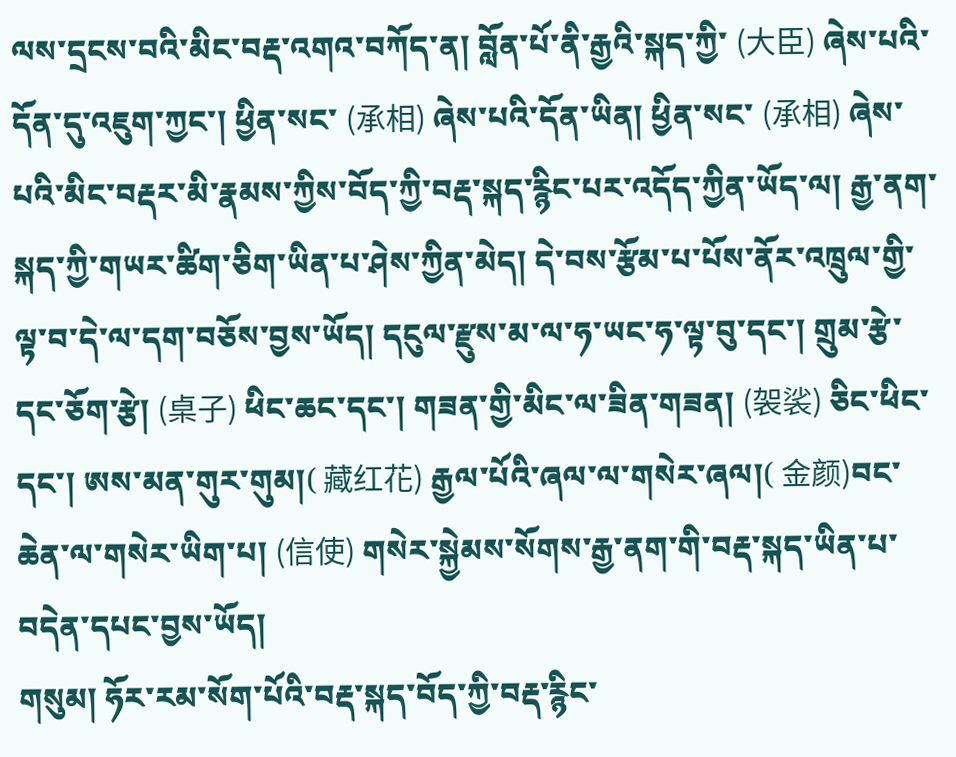ལས་དྲངས་བའི་མིང་བརྡ་འགའ་བཀོད་ན། བློན་པོ་ནི་རྒྱའི་སྐད་ཀྱི་ (大臣) ཞེས་པའི་དོན་དུ་འཇུག་ཀྱང་། ཕྱིན་སང་ (承相) ཞེས་པའི་དོན་ཡིན། ཕྱིན་སང་ (承相) ཞེས་པའི་མིང་བརྡར་མི་རྣམས་ཀྱིས་བོད་ཀྱི་བརྡ་སྐད་རྙིང་པར་འདོད་ཀྱིན་ཡོད་ལ། རྒྱ་ནག་སྐད་ཀྱི་གཡར་ཚིག་ཅིག་ཡིན་པ་ཤེས་ཀྱིན་མེད། དེ་བས་རྩོམ་པ་པོས་ནོར་འཁྲུལ་གྱི་ལྟ་བ་དེ་ལ་དག་བཅོས་བྱས་ཡོད། དངུལ་རྫུས་མ་ལ་ཧ་ཡང་ཧ་ལྟ་བུ་དང་། གྲུམ་རྩེ་དང་ཅོག་རྩེ། (桌子) ཕིང་ཆང་དང་། གཟན་གྱི་མིང་ལ་ཟིན་གཟན། (袈裟) ཅིང་ཕིང་དང་། ཨས་མན་གུར་གུམ།( 藏红花) རྒྱལ་པོའི་ཞལ་ལ་གསེར་ཞལ།( 金颜)བང་ཆེན་ལ་གསེར་ཡིག་པ། (信使) གསེར་སྐྱེམས་སོགས་རྒྱ་ནག་གི་བརྡ་སྐད་ཡིན་པ་བདེན་དཔང་བྱས་ཡོད།
གསུམ། ཧོར་རམ་སོག་པོའི་བརྡ་སྐད་བོད་ཀྱི་བརྡ་རྙིང་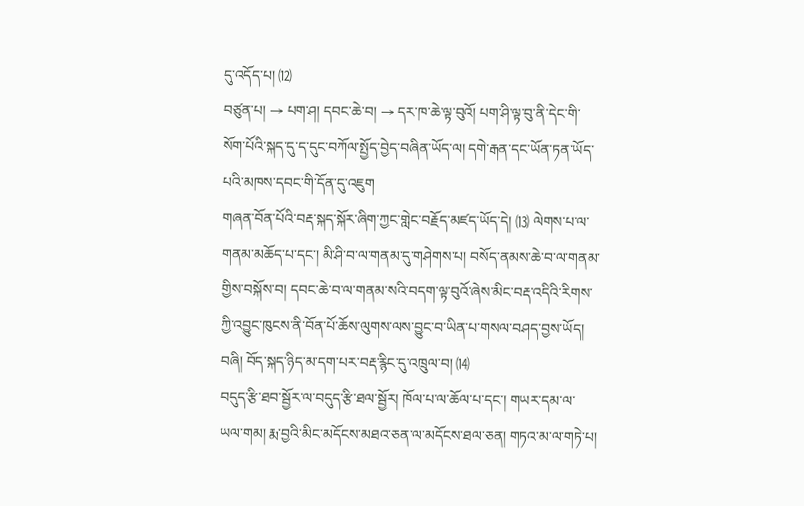དུ་འདོད་པ། ⑿
བཙུན་པ། → པག་ཤ། དབང་ཆེ་བ། → དར་ཁ་ཆེ་ལྟ་བུའོ། པག་ཤི་ལྟ་བུ་ནི་དེང་གི་སོག་པོའི་སྐད་དུ་ད་དུང་བཀོལ་སྤྱོད་བྱེད་བཞིན་ཡོད་ལ། དགེ་རྒན་དང་ཡོན་ཏན་ཡོད་པའི་མཁས་དབང་གི་དོན་དུ་འཇུག
གཞན་བོན་པོའི་བརྡ་སྐད་སྐོར་ཞིག་ཀྱང་གླེང་བརྗོད་མཛད་ཡོད་དེ། ⒀ ལེགས་པ་ལ་གནམ་མཆོད་པ་དང་། མི་ཤི་བ་ལ་གནམ་དུ་གཤེགས་པ། བསོད་ནམས་ཆེ་བ་ལ་གནམ་གྱིས་བསྐོས་བ། དབང་ཆེ་བ་ལ་གནམ་སའི་བདག་ལྟ་བུའོ་ཞེས་མིང་བརྡ་འདིའི་རིགས་ཀྱི་འབྱུང་ཁུངས་ནི་བོན་པོ་ཆོས་ལུགས་ལས་བྱུང་བ་ཡིན་པ་གསལ་བཤད་བྱས་ཡོད།
བཞི། བོད་སྐད་ཉིད་མ་དག་པར་བརྡ་རྙིང་དུ་འཁྲུལ་བ། ⒁
བདུད་རྩི་ཐབ་སྦྱོར་ལ་བདུད་རྩི་ཐལ་སྦྱོར། ཁོལ་པ་ལ་ཆོལ་པ་དང་། གཡར་དམ་ལ་ཡལ་གམ། རྨ་བྱའི་མིང་མདོངས་མཐའ་ཅན་ལ་མདོངས་ཐལ་ཅན། གཏའ་མ་ལ་གཏེ་པ།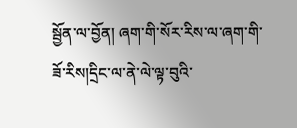སྦྱོན་ལ་བྱོན། ཞག་གི་སོར་རིས་ལ་ཞག་གི་ཟོ་རིས།དྲིང་ལ་ནེ་ལེ་ལྟ་བུའི་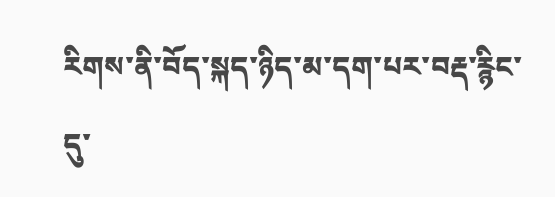རིགས་ནི་བོད་སྐད་ཉིད་མ་དག་པར་བརྡ་རྙིང་དུ་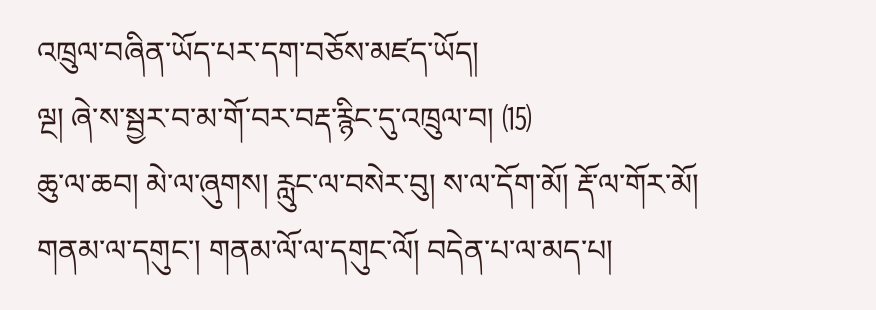འཁྲུལ་བཞིན་ཡོད་པར་དག་བཅོས་མཛད་ཡོད།
ལྔ། ཞེ་ས་སྦྱར་བ་མ་གོ་བར་བརྡ་རྙིང་དུ་འཁྲུལ་བ། ⒂
ཆུ་ལ་ཆབ། མེ་ལ་ཞུགས། རླུང་ལ་བསེར་བུ། ས་ལ་དོག་མོ། རྡོ་ལ་གོར་མོ། གནམ་ལ་དགུང་། གནམ་ལོ་ལ་དགུང་ལོ། བདེན་པ་ལ་མད་པ།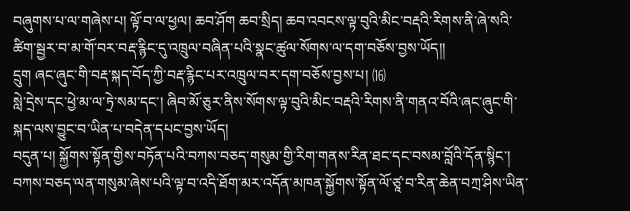བཞུགས་པ་ལ་གཞེས་པ། ལྟོ་བ་ལ་ཕྱལ། ཆབ་ཤོག ཆབ་སྲིད། ཆབ་འབངས་ལྟ་བུའི་མིང་བརྡའི་རིགས་ནི་ཞེ་སའི་ཚིག་སྦྱར་བ་མ་གོ་བར་བརྡ་རྙིང་དུ་འཁྲུལ་བཞིན་པའི་སྣང་ཚུལ་སོགས་ལ་དག་བཅོས་བྱས་ཡོད།།
དྲུག ཞང་ཞུང་གི་བརྡ་སྐད་བོད་ཀྱི་བརྡ་རྙིང་པར་འཁྲུལ་བར་དག་བཅོས་བྱས་པ། ⒃
སླེ་དྲེས་དང་ཕྱེ་མ་ལ་ཏྲེ་སམ་དང་། ཞིབ་མོ་ཅུར་ནིས་སོགས་ལྟ་བུའི་མིང་བརྡའི་རིགས་ནི་གནའ་བོའི་ཞང་ཞུང་གི་སྐད་ལས་བྱུང་བ་ཡིན་པ་བདེན་དཔང་བྱས་ཡོད།
བདུན་པ། སྐྱོགས་སྟོན་གྱིས་བཏོན་པའི་བཀས་བཅད་གསུམ་གྱི་རིག་གནས་རིན་ཐང་དང་བསམ་བློའི་དོན་སྙིང་།
བཀས་བཅད་ལན་གསུམ་ཞེས་པའི་ལྟ་བ་འདི་ཐོག་མར་འདོན་མཁན་སྐྱོགས་སྟོན་ལོ་ཙཱ་བ་རིན་ཆེན་བཀྲ་ཤིས་ཡིན་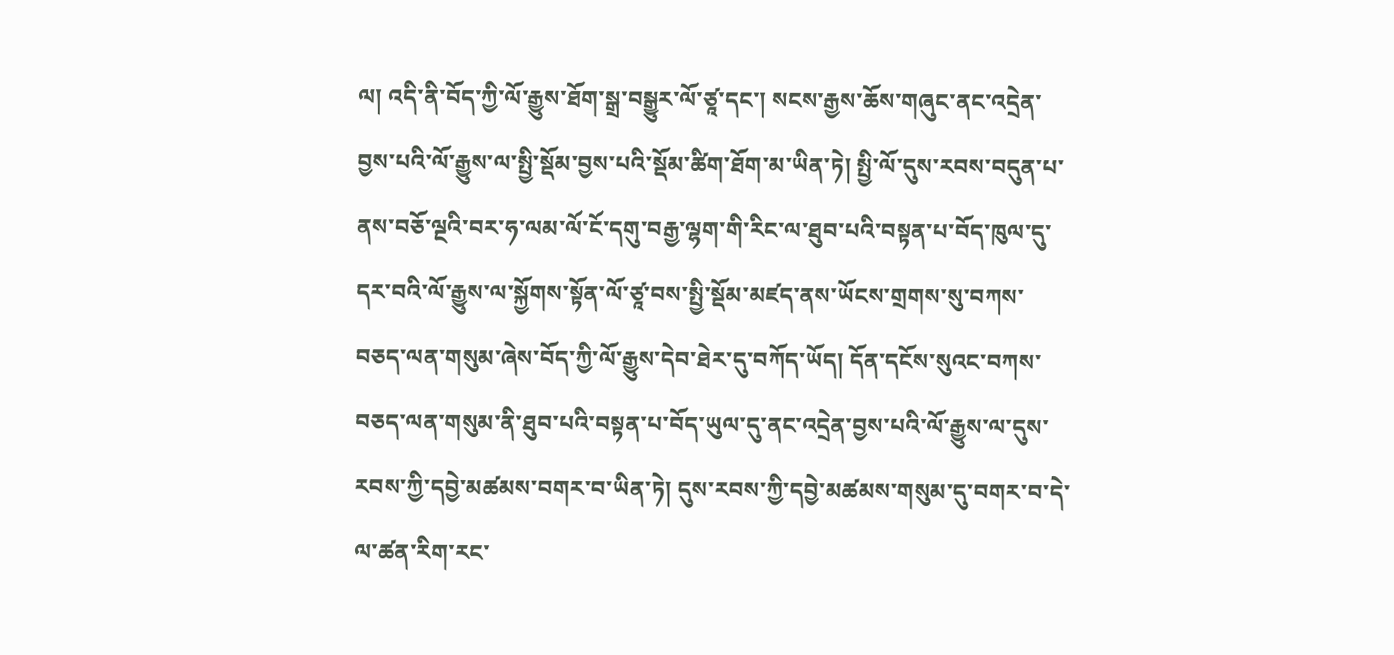ལ། འདི་ནི་བོད་ཀྱི་ལོ་རྒྱུས་ཐོག་སྒྲ་བསྒྱུར་ལོ་ཙཱ་དང་། སངས་རྒྱས་ཆོས་གཞུང་ནང་འདྲེན་བྱས་པའི་ལོ་རྒྱུས་ལ་སྤྱི་སྡོམ་བྱས་པའི་སྡོམ་ཚིག་ཐོག་མ་ཡིན་ཏེ། སྤྱི་ལོ་དུས་རབས་བདུན་པ་ནས་བཅོ་ལྔའི་བར་ཧ་ལམ་ལོ་ངོ་དགུ་བརྒྱ་ལྷག་གི་རིང་ལ་ཐུབ་པའི་བསྟན་པ་བོད་ཁུལ་དུ་དར་བའི་ལོ་རྒྱུས་ལ་སྐྱོགས་སྟོན་ལོ་ཙཱ་བས་སྤྱི་སྡོམ་མཛད་ནས་ཡོངས་གྲགས་སུ་བཀས་བཅད་ལན་གསུམ་ཞེས་བོད་ཀྱི་ལོ་རྒྱུས་དེབ་ཐེར་དུ་བཀོད་ཡོད། དོན་དངོས་སུའང་བཀས་བཅད་ལན་གསུམ་ནི་ཐུབ་པའི་བསྟན་པ་བོད་ཡུལ་དུ་ནང་འདྲེན་བྱས་པའི་ལོ་རྒྱུས་ལ་དུས་རབས་ཀྱི་དབྱེ་མཚམས་བགར་བ་ཡིན་ཏེ། དུས་རབས་ཀྱི་དབྱེ་མཚམས་གསུམ་དུ་བགར་བ་དེ་ལ་ཚན་རིག་རང་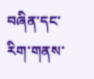བཞིན་དང་རིག་གནས་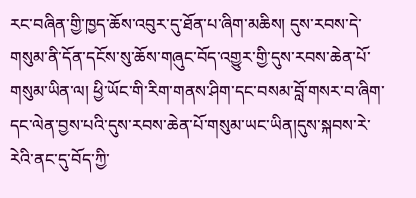རང་བཞིན་གྱི་ཁྱད་ཆོས་འབུར་དུ་ཐོན་པ་ཞིག་མཆིས། དུས་རབས་དེ་གསུམ་ནི་དོན་དངོས་སུ་ཆོས་གཞུང་བོད་འགྱུར་གྱི་དུས་རབས་ཆེན་པོ་གསུམ་ཡིན་ལ། ཕྱི་ཡོང་གི་རིག་གནས་ཤིག་དང་བསམ་བློ་གསར་བ་ཞིག་དང་ལེན་བྱས་པའི་དུས་རབས་ཆེན་པོ་གསུམ་ཡང་ཡིན།དུས་སྐབས་རེ་རེའི་ནང་དུ་བོད་ཀྱི་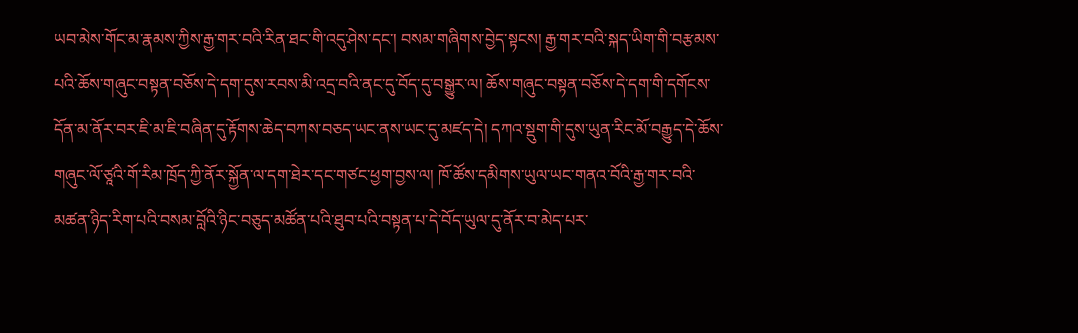ཡབ་མེས་གོང་མ་རྣམས་ཀྱིས་རྒྱ་གར་བའི་རིན་ཐང་གི་འདུ་ཤེས་དང་། བསམ་གཞིགས་བྱེད་སྟངས། རྒྱ་གར་བའི་སྐད་ཡིག་གི་བརྩམས་པའི་ཆོས་གཞུང་བསྟན་བཅོས་དེ་དག་དུས་རབས་མི་འདྲ་བའི་ནང་དུ་བོད་དུ་བསྒྱུར་ལ། ཆོས་གཞུང་བསྟན་བཅོས་དེ་དག་གི་དགོངས་དོན་མ་ནོར་བར་ཇི་མ་ཇི་བཞིན་དུ་རྟོགས་ཆེད་བཀས་བཅད་ཡང་ནས་ཡང་དུ་མཛད་དེ། དཀའ་སྡུག་གི་དུས་ཡུན་རིང་མོ་བརྒྱུད་དེ་ཆོས་གཞུང་ལོ་ཙཱའི་གོ་རིམ་ཁྲོད་ཀྱི་ནོར་སྐྱོན་ལ་དག་ཐེར་དང་གཙང་ཕྱག་བྱས་ལ། ཁོ་ཚོས་དམིགས་ཡུལ་ཡང་གནའ་བོའི་རྒྱ་གར་བའི་མཚན་ཉིད་རིག་པའི་བསམ་བློའི་ཉིང་བཅུད་མཚོན་པའི་ཐུབ་པའི་བསྟན་པ་དེ་བོད་ཡུལ་དུ་ནོར་བ་མེད་པར་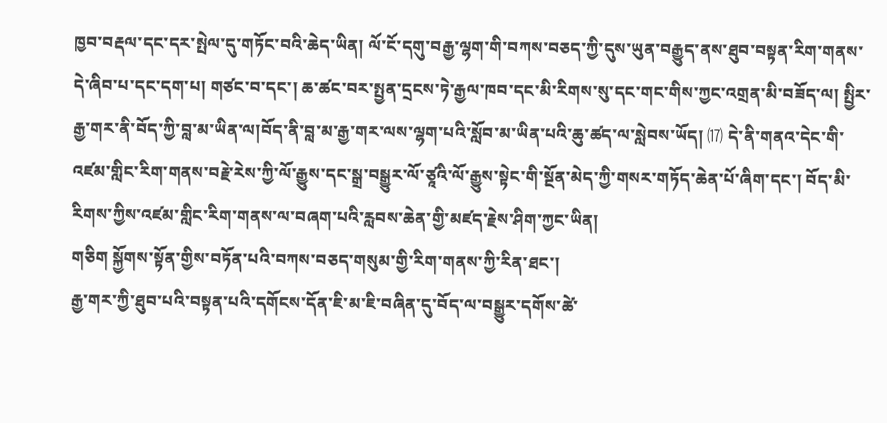ཁྱབ་བརྡལ་དང་དར་སྤེལ་དུ་གཏོང་བའི་ཆེད་ཡིན། ལོ་ངོ་དགུ་བརྒྱ་ལྷག་གི་བཀས་བཅད་ཀྱི་དུས་ཡུན་བརྒྱུད་ནས་ཐུབ་བསྟན་རིག་གནས་དེ་ཞིབ་པ་དང་དག་པ། གཙང་བ་དང་། ཆ་ཚང་བར་སྤྱན་དྲངས་ཏེ་རྒྱལ་ཁབ་དང་མི་རིགས་སུ་དང་གང་གིས་ཀྱང་འགྲན་མི་བཟོད་ལ། སྤྱིར་རྒྱ་གར་ནི་བོད་ཀྱི་བླ་མ་ཡིན་ལ།བོད་ནི་བླ་མ་རྒྱ་གར་ལས་ལྷག་པའི་སློབ་མ་ཡིན་པའི་ཆུ་ཚད་ལ་སླེབས་ཡོད། ⒄ དེ་ནི་གནའ་དེང་གི་འཛམ་གླིང་རིག་གནས་བརྗེ་རེས་ཀྱི་ལོ་རྒྱུས་དང་སྒྲ་བསྒྱུར་ལོ་ཙཱའི་ལོ་རྒྱུས་སྟེང་གི་སྔོན་མེད་ཀྱི་གསར་གཏོད་ཆེན་པོ་ཞིག་དང་། བོད་མི་རིགས་ཀྱིས་འཛམ་གླིང་རིག་གནས་ལ་བཞག་པའི་རླབས་ཆེན་གྱི་མཛད་རྗེས་ཤིག་ཀྱང་ཡིན།
གཅིག སྐྱོགས་སྟོན་གྱིས་བཏོན་པའི་བཀས་བཅད་གསུམ་གྱི་རིག་གནས་ཀྱི་རིན་ཐང་།
རྒྱ་གར་ཀྱི་ཐུབ་པའི་བསྟན་པའི་དགོངས་དོན་ཇི་མ་ཇི་བཞིན་དུ་བོད་ལ་བསྒྱུར་དགོས་ཚེ་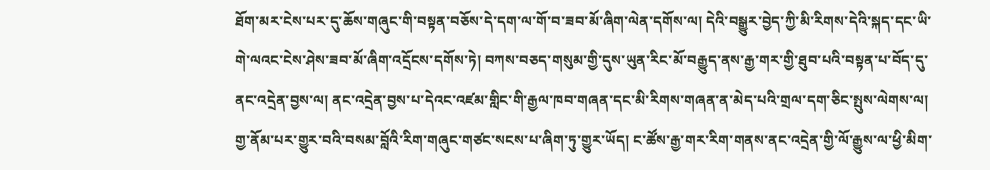ཐོག་མར་ངེས་པར་དུ་ཆོས་གཞུང་གི་བསྟན་བཅོས་དེ་དག་ལ་གོ་བ་ཟབ་མོ་ཞིག་ལེན་དགོས་ལ། དེའི་བསྒྱུར་བྱེད་ཀྱི་མི་རིགས་དེའི་སྐད་དང་ཡི་གེ་ལའང་ངེས་ཤེས་ཟབ་མོ་ཞིག་འདྲོངས་དགོས་ཏེ། བཀས་བཅད་གསུམ་གྱི་དུས་ཡུན་རིང་མོ་བརྒྱུད་ནས་རྒྱ་གར་གྱི་ཐུབ་པའི་བསྟན་པ་བོད་དུ་ནང་འདྲེན་བྱས་ལ། ནང་འདྲེན་བྱས་པ་དེའང་འཛམ་གླིང་གི་རྒྱལ་ཁབ་གཞན་དང་མི་རིགས་གཞན་ན་མེད་པའི་གྲལ་དག་ཅིང་སྤུས་ལེགས་ལ། གྱ་ནོམ་པར་གྱུར་བའི་བསམ་བློའི་རིག་གཞུང་གཙང་སངས་པ་ཞིག་ཏུ་གྱུར་ཡོད། ང་ཚོས་རྒྱ་གར་རིག་གནས་ནང་འདྲེན་གྱི་ལོ་རྒྱུས་ལ་ཕྱི་མིག་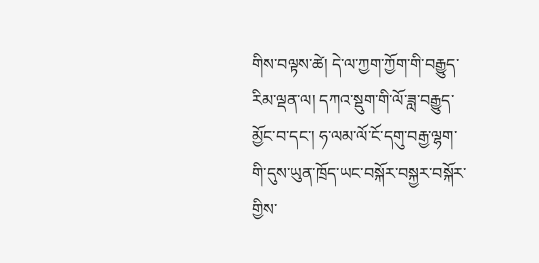གིས་བལྟས་ཚེ། དེ་ལ་ཀྱག་ཀྱོག་གི་བརྒྱུད་རིམ་ལྡན་ལ། དཀའ་སྡུག་གི་ལོ་ཟླ་བརྒྱུད་མྱོང་བ་དང་། ཧ་ལམ་ལོ་ངོ་དགུ་བརྒྱ་ལྷག་གི་དུས་ཡུན་ཁྲོད་ཡང་བསྐོར་བསྐྱར་བསྐོར་གྱིས་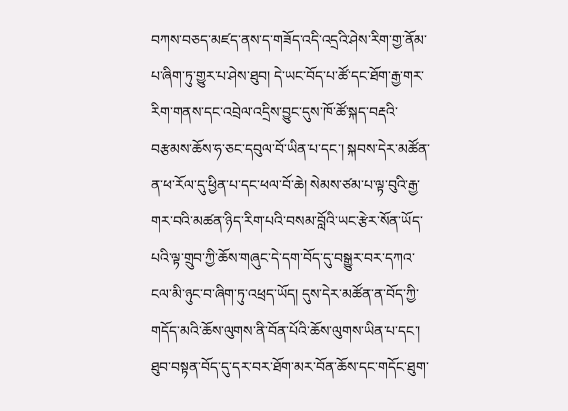བཀས་བཅད་མཛད་ནས་ད་གཟོད་འདི་འདྲའི་ཤེས་རིག་གྱ་ནོམ་པ་ཞིག་ཏུ་གྱུར་པ་ཤེས་ཐུབ། དེ་ཡང་བོད་པ་ཚོ་དང་ཐོག་རྒྱ་གར་རིག་གནས་དང་འབྲེལ་འདྲིས་བྱུང་དུས་ཁོ་ཚོ་སྐད་བརྡའི་བརྩམས་ཆོས་ཧ་ཅང་དབུལ་བོ་ཡིན་པ་དང་། སྐབས་དེར་མཚོན་ན་ཕ་རོལ་དུ་ཕྱིན་པ་དང་ཕལ་བོ་ཆེ། སེམས་ཙམ་པ་ལྟ་བུའི་རྒྱ་གར་བའི་མཚན་ཉིད་རིག་པའི་བསམ་བློའི་ཡང་རྩེར་སོན་ཡོད་པའི་ལྟ་གྲུབ་ཀྱི་ཆོས་གཞུང་དེ་དག་བོད་དུ་བསྒྱུར་བར་དཀའ་ངལ་མི་ཉུང་བ་ཞིག་ཏུ་འཕྲད་ཡོད། དུས་དེར་མཚོན་ན་བོད་ཀྱི་གདོད་མའི་ཆོས་ལུགས་ནི་བོན་པོའི་ཆོས་ལུགས་ཡིན་པ་དང་། ཐུབ་བསྟན་བོད་དུ་དར་བར་ཐོག་མར་བོན་ཆོས་དང་གདོང་ཐུག་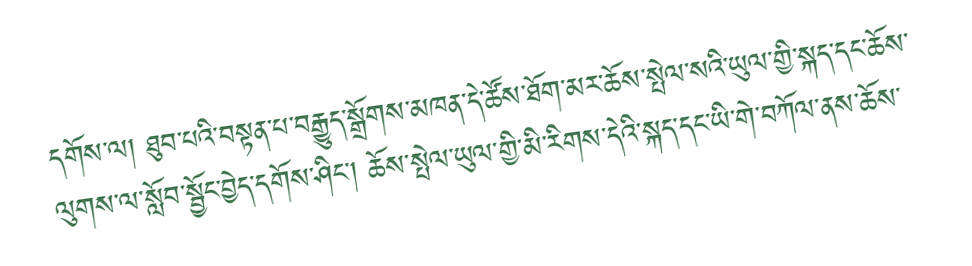དགོས་ལ། ཐུབ་པའི་བསྟན་པ་བརྒྱུད་སྒྲོགས་མཁན་དེ་ཚོས་ཐོག་མར་ཆོས་སྤེལ་སའི་ཡུལ་གྱི་སྐད་དང་ཆོས་ལུགས་ལ་སློབ་སྦྱོང་བྱེད་དགོས་ཤིང་། ཆོས་སྤེལ་ཡུལ་གྱི་མི་རིགས་དེའི་སྐད་དང་ཡི་གེ་བཀོལ་ནས་ཆོས་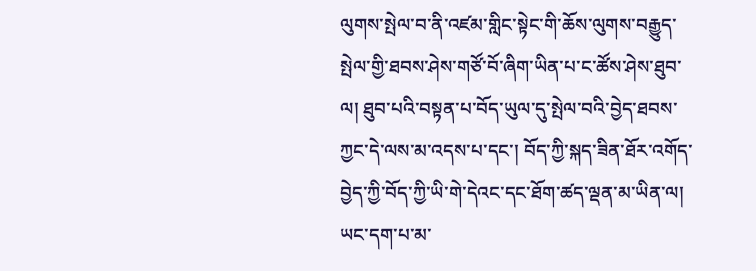ལུགས་སྤེལ་བ་ནི་འཛམ་གླིང་སྟེང་གི་ཆོས་ལུགས་བརྒྱུད་སྤེལ་གྱི་ཐབས་ཤེས་གཙོ་བོ་ཞིག་ཡིན་པ་ང་ཚོས་ཤེས་ཐུབ་ལ། ཐུབ་པའི་བསྟན་པ་བོད་ཡུལ་དུ་སྤེལ་བའི་བྱེད་ཐབས་ཀྱང་དེ་ལས་མ་འདས་པ་དང་། བོད་ཀྱི་སྐད་ཟིན་ཐོར་འགོད་བྱེད་ཀྱི་བོད་ཀྱི་ཡི་གེ་དེའང་དང་ཐོག་ཚད་ལྡན་མ་ཡིན་ལ། ཡང་དག་པ་མ་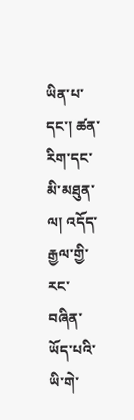ཡིན་པ་དང་། ཚན་རིག་དང་མི་མཐུན་ལ། འདོད་རྒྱལ་གྱི་རང་བཞིན་ཡོད་པའི་ཡི་གེ་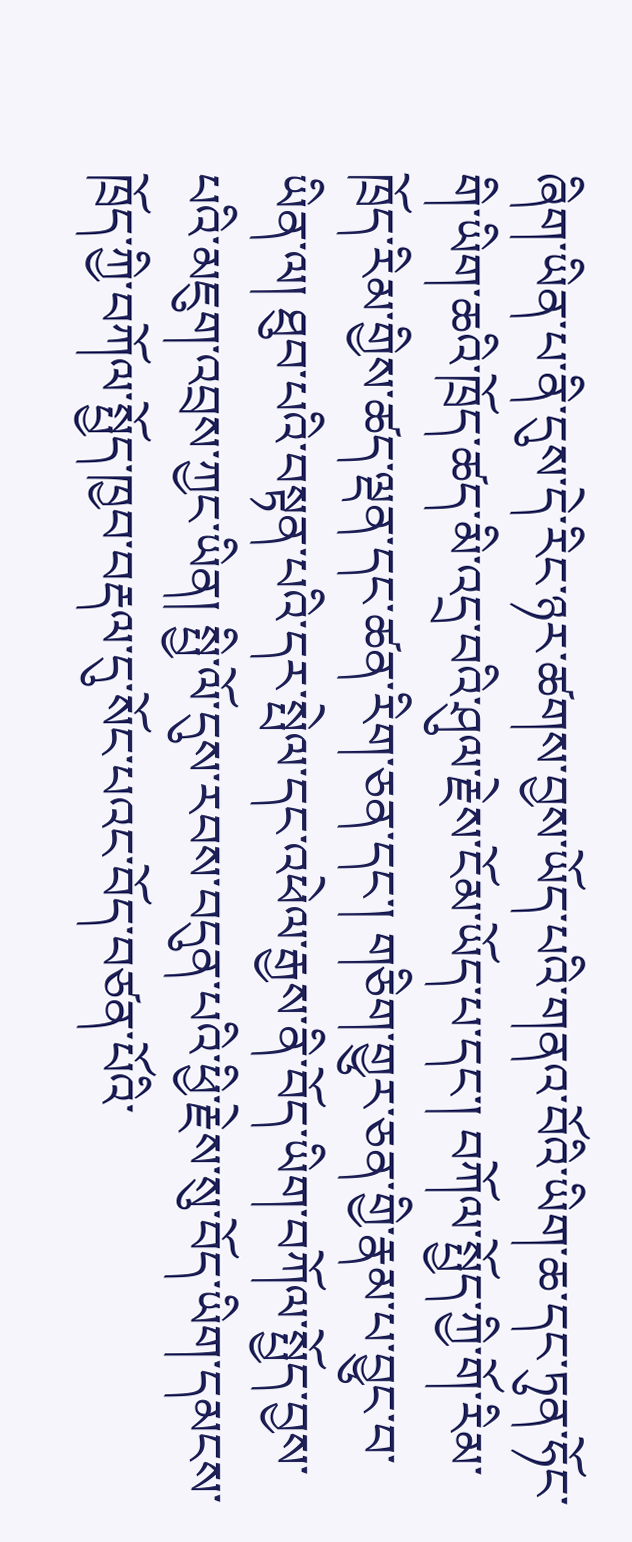ཞིག་ཡིན་པ་ནི་དུས་དེ་རིང་ཉར་ཚགས་བྱས་ཡོད་པའི་གནའ་བོའི་ཡིག་ཆ་དང་ཏུན་ཧོང་གི་ཡིག་ཆའི་ཁྲོད་ཚད་མི་འདྲ་བའི་ཤུལ་རྗེས་ངོམ་ཡོད་པ་དང་། བཀོལ་སྤྱོད་ཀྱི་གོ་རིམ་ཁྲོད་རིམ་གྱིས་ཚད་ལྡན་དང་ཚན་རིག་ཅན་དང་། གཅིག་གྱུར་ཅན་གྱི་རྣམ་པ་བྱུང་བ་ཡིན་ལ། ཐུབ་པའི་བསྟན་པའི་དར་སྤེལ་དང་འཕེལ་རྒྱས་ནི་བོད་ཡིག་བཀོལ་སྤྱོད་བྱས་པའི་མཇུག་འབྲས་ཀྱང་ཡིན། སྤྱི་ལོ་དུས་རབས་བདུན་པའི་ཕྱི་རྗེས་སུ་བོད་ཡིག་དམངས་ཁྲོད་ཀྱི་བཀོལ་སྤྱོད་ཁྱབ་བརྡལ་དུ་སོང་པའང་བོད་བཙན་པོའི་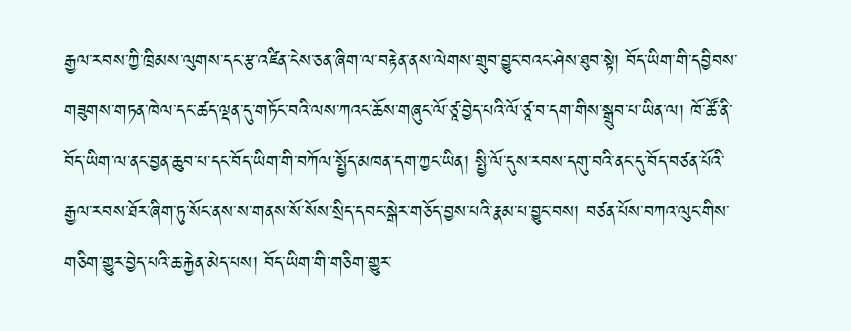རྒྱལ་རབས་ཀྱི་ཁྲིམས་ལུགས་དང་རྩ་འཛིན་ངེས་ཅན་ཞིག་ལ་བརྟེན་ནས་ལེགས་གྲུབ་བྱུང་བའང་ཤེས་ཐུབ་སྟེ། བོད་ཡིག་གི་དབྱིབས་གཟུགས་གཏན་ཁེལ་དང་ཚད་ལྡན་དུ་གཏོང་བའི་ལས་ཀའང་ཆོས་གཞུང་ལོ་ཙཱ་བྱེད་པའི་ལོ་ཙཱ་བ་དག་གིས་སྒྲུབ་པ་ཡིན་ལ། ཁོ་ཚོ་ནི་བོད་ཡིག་ལ་ནང་བྱན་ཆུབ་པ་དང་བོད་ཡིག་གི་བཀོལ་སྤྱོད་མཁན་དག་ཀྱང་ཡིན། སྤྱི་ལོ་དུས་རབས་དགུ་བའི་ནང་དུ་བོད་བཙན་པོའི་རྒྱལ་རབས་ཐོར་ཞིག་ཏུ་སོང་ནས་ས་གནས་སོ་སོས་སྲིད་དབང་སྒེར་གཅོད་བྱས་པའི་རྣམ་པ་བྱུང་བས། བཙན་པོས་བཀའ་ལུང་གིས་གཅིག་གྱུར་བྱེད་པའི་ཆ་རྐྱེན་མེད་པས། བོད་ཡིག་གི་གཅིག་གྱུར་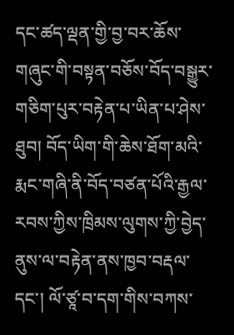དང་ཚད་ལྡན་གྱི་བྱ་བར་ཆོས་གཞུང་གི་བསྟན་བཅོས་བོད་བསྒྱུར་གཅིག་པུར་བརྟེན་པ་ཡིན་པ་ཤེས་ཐུབ། བོད་ཡིག་གི་ཆེས་ཐོག་མའི་རྨང་གཞི་ནི་བོད་བཙན་པོའི་རྒྱལ་རབས་ཀྱིས་ཁྲིམས་ལུགས་ཀྱི་བྱེད་ནུས་ལ་བརྟེན་ནས་ཁྱབ་བརྡལ་དང་། ལོ་ཙཱ་བ་དག་གིས་བཀས་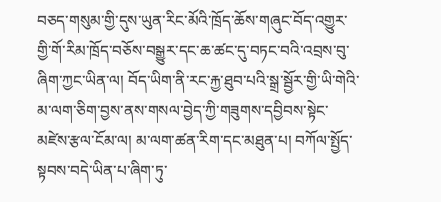བཅད་གསུམ་གྱི་དུས་ཡུན་རིང་མོའི་ཁྲོད་ཆོས་གཞུང་བོད་འགྱུར་གྱི་གོ་རིམ་ཁྲོད་བཅོས་བསྒྱུར་དང་ཆ་ཚང་དུ་བཏང་བའི་འབྲས་བུ་ཞིག་ཀྱང་ཡིན་ལ། བོད་ཡིག་ནི་རང་རྐྱ་ཐུབ་པའི་སྒྲ་སྦྱོར་གྱི་ཡི་གེའི་མ་ལག་ཅིག་བྱས་ནས་གསལ་བྱེད་ཀྱི་གཟུགས་དབྱིབས་སྟེང་མཛེས་རྩལ་ངོམ་ལ། མ་ལག་ཚན་རིག་དང་མཐུན་པ། བཀོལ་སྤྱོད་སྟབས་བདེ་ཡིན་པ་ཞིག་ཏུ་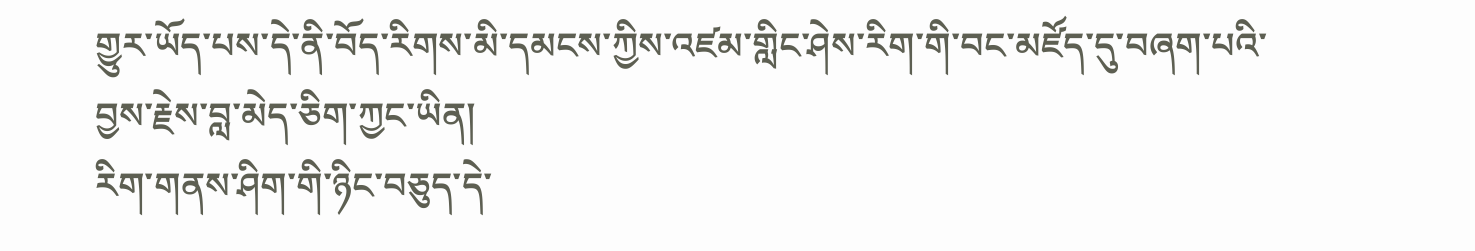གྱུར་ཡོད་པས་དེ་ནི་བོད་རིགས་མི་དམངས་ཀྱིས་འཛམ་གླིང་ཤེས་རིག་གི་བང་མཛོད་དུ་བཞག་པའི་བྱས་རྗེས་བླ་མེད་ཅིག་ཀྱང་ཡིན།
རིག་གནས་ཤིག་གི་ཉིང་བཅུད་དེ་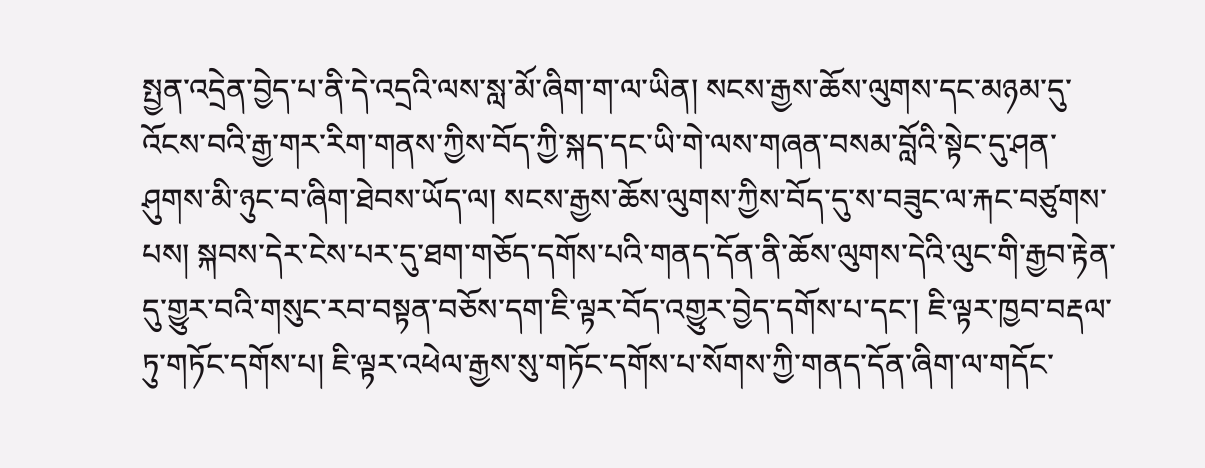སྤྱན་འདྲེན་བྱེད་པ་ནི་དེ་འདྲའི་ལས་སླ་མོ་ཞིག་ག་ལ་ཡིན། སངས་རྒྱས་ཆོས་ལུགས་དང་མཉམ་དུ་འོངས་བའི་རྒྱ་གར་རིག་གནས་ཀྱིས་བོད་ཀྱི་སྐད་དང་ཡི་གེ་ལས་གཞན་བསམ་བློའི་སྟེང་དུ་ཤན་ཤུགས་མི་ཉུང་བ་ཞིག་ཐེབས་ཡོད་ལ། སངས་རྒྱས་ཆོས་ལུགས་ཀྱིས་བོད་དུ་ས་བཟུང་ལ་རྐང་བཙུགས་པས། སྐབས་དེར་ངེས་པར་དུ་ཐག་གཅོད་དགོས་པའི་གནད་དོན་ནི་ཆོས་ལུགས་དེའི་ལུང་གི་རྒྱབ་རྟེན་དུ་གྱུར་བའི་གསུང་རབ་བསྟན་བཅོས་དག་ཇི་ལྟར་བོད་འགྱུར་བྱེད་དགོས་པ་དང་། ཇི་ལྟར་ཁྱབ་བརྡལ་ཏུ་གཏོང་དགོས་པ། ཇི་ལྟར་འཕེལ་རྒྱས་སུ་གཏོང་དགོས་པ་སོགས་ཀྱི་གནད་དོན་ཞིག་ལ་གདོང་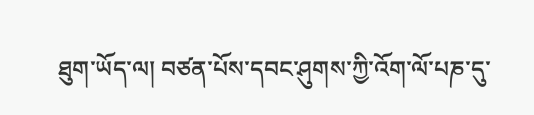ཐུག་ཡོད་ལ། བཙན་པོས་དབང་ཤུགས་ཀྱི་འོག་ལོ་པཎ་དུ་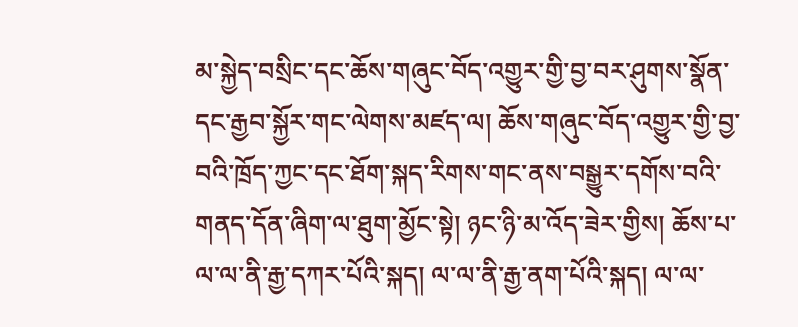མ་སྐྱེད་བསྲིང་དང་ཆོས་གཞུང་བོད་འགྱུར་གྱི་བྱ་བར་ཤུགས་སྣོན་དང་རྒྱབ་སྐྱོར་གང་ལེགས་མཛད་ལ། ཆོས་གཞུང་བོད་འགྱུར་གྱི་བྱ་བའི་ཁྲོད་ཀྱང་དང་ཐོག་སྐད་རིགས་གང་ནས་བསྒྱུར་དགོས་བའི་གནད་དོན་ཞིག་ལ་ཐུག་མྱོང་སྟེ། ཉང་ཉི་མ་འོད་ཟེར་གྱིས། ཆོས་པ་ལ་ལ་ནི་རྒྱ་དཀར་པོའི་སྐད། ལ་ལ་ནི་རྒྱ་ནག་པོའི་སྐད། ལ་ལ་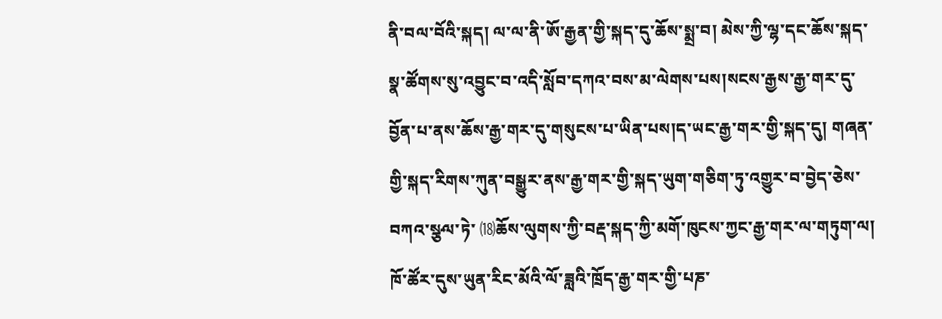ནི་བལ་བོའི་སྐད། ལ་ལ་ནི་ཨོ་རྒྱན་གྱི་སྐད་དུ་ཆོས་སྨྲ་བ། མེས་ཀྱི་ལྷ་དང་ཆོས་སྐད་སྣ་ཚོགས་སུ་འབྱུང་བ་འདི་སློབ་དཀའ་བས་མ་ལེགས་པས།སངས་རྒྱས་རྒྱ་གར་དུ་བྱོན་པ་ནས་ཆོས་རྒྱ་གར་དུ་གསུངས་པ་ཡིན་པས།ད་ཡང་རྒྱ་གར་གྱི་སྐད་དུ། གཞན་གྱི་སྐད་རིགས་ཀུན་བསྒྱུར་ནས་རྒྱ་གར་གྱི་སྐད་ཡུག་གཅིག་ཏུ་འགྱུར་བ་བྱེད་ཅེས་བཀའ་སྩལ་ཏེ་ ⒅ཆོས་ལུགས་ཀྱི་བརྡ་སྐད་ཀྱི་མགོ་ཁུངས་ཀྱང་རྒྱ་གར་ལ་གཏུག་ལ། ཁོ་ཚོར་དུས་ཡུན་རིང་མོའི་ལོ་ཟླའི་ཁྲོད་རྒྱ་གར་གྱི་པཎ་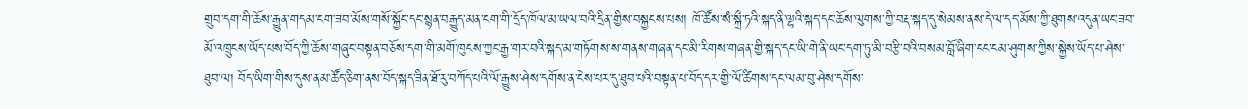གྲུབ་དག་གི་ཆོས་རྒྱུན་གདམ་ངག་ཟབ་མོས་གསོ་སྐྱོང་དང་སྙན་བརྒྱུད་མན་ངག་གི་དྲོད་ཁོལ་མ་ཡལ་བའི་དྲིན་གྱིས་བསྐྱངས་པས། ཁོ་ཚོས་སཾ་སྐྲྀ་ཏའི་སྐད་ནི་ལྷའི་སྐད་དང་ཆོས་ལུགས་ཀྱི་བརྡ་སྐད་དུ་སེམས་ནས་དེ་ལ་དད་མོས་ཀྱི་ཐུགས་འདུན་ཡང་ཟབ་མོ་འཁྲུངས་ཡོད་པས་བོད་ཀྱི་ཆོས་གཞུང་བསྟན་བཅོས་དག་གི་མགོ་ཁུངས་ཀྱང་རྒྱ་གར་བའི་སྐད་མ་གཏོགས་ས་གནས་གཞན་དང་མི་རིགས་གཞན་གྱི་སྐད་དང་ཡི་གེ་ནི་ཡང་དག་ཏུ་མི་བརྩི་བའི་བསམ་བློ་ཞིག་ངང་ངམ་ཤུགས་ཀྱིས་སྐྱེས་ཡོད་པ་ཤེས་ཐུབ་ལ། བོད་ཡིག་གིས་དུས་ནམ་ཚོད་ཅིག་ནས་བོད་སྐད་ཟིན་ཐོ་རུ་བཀོད་པའི་ལོ་རྒྱུས་ཤེས་དགོས་ན་ངེས་པར་དུ་ཐུབ་པའི་བསྟན་པ་བོད་དར་གྱི་ལོ་ཚིགས་དང་ལམ་བུ་ཤེས་དགོས་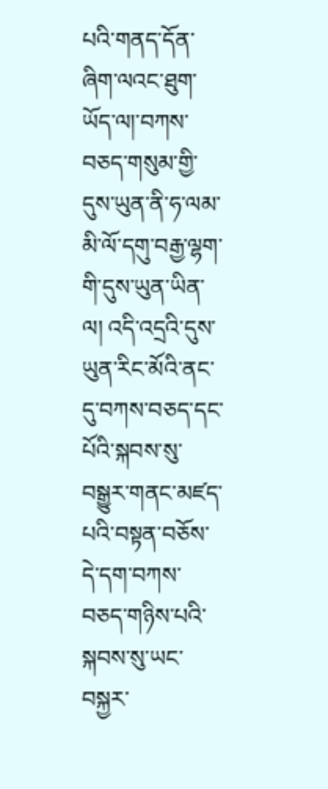པའི་གནད་དོན་ཞིག་ལའང་ཐུག་ཡོད་ལ།་བཀས་བཅད་གསུམ་གྱི་དུས་ཡུན་ནི་ཧ་ལམ་མི་ལོ་དགུ་བརྒྱ་ལྷག་གི་དུས་ཡུན་ཡིན་ལ། འདི་འདྲའི་དུས་ཡུན་རིང་མོའི་ནང་དུ་བཀས་བཅད་དང་པོའི་སྐབས་སུ་བསྒྱུར་གནང་མཛད་པའི་བསྟན་བཅོས་དེ་དག་བཀས་བཅད་གཉིས་པའི་སྐབས་སུ་ཡང་བསྐྱར་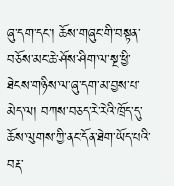ཞུ་དག་དང་། ཆོས་གཞུང་གི་བསྟན་བཅོས་མང་ཆེ་ཤོས་ཤིག་ལ་སྔ་ཕྱི་ཐེངས་གཉིས་ལ་ཞུ་དག་མ་བྱས་པ་མེད་ལ། བཀས་བཅད་རེ་རེའི་ཁྲོད་དུ་ཆོས་ལུགས་ཀྱི་ནང་དོན་ཐེག་ཡོད་པའི་བརྡ་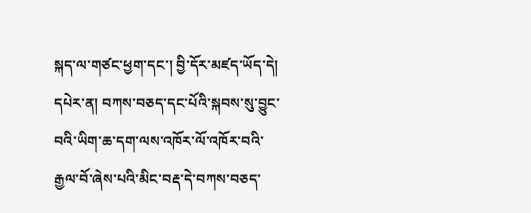སྐད་ལ་གཙང་ཕྱག་དང་། བྱི་དོར་མཛད་ཡོད་དེ། དཔེར་ན། བཀས་བཅད་དང་པོའི་སྐབས་སུ་བྱུང་བའི་ཡིག་ཆ་དག་ལས་འཁོར་ལོ་འཁོར་བའི་རྒྱལ་བོ་ཞེས་པའི་མིང་བརྡ་དེ་བཀས་བཅད་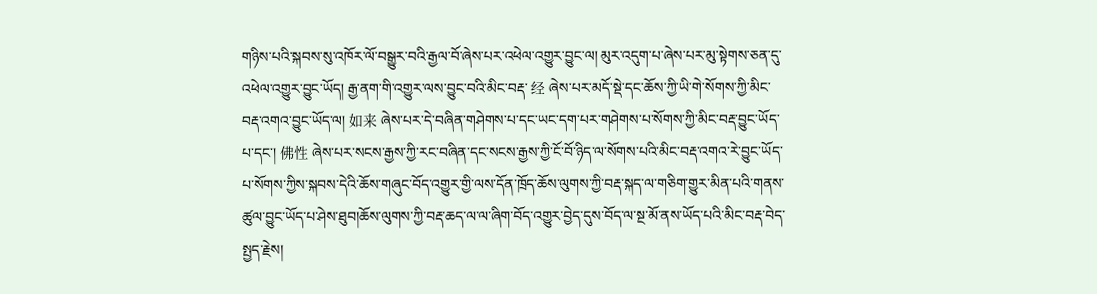གཉིས་པའི་སྐབས་སུ་འཁོར་ལོ་བསྒྱུར་བའི་རྒྱལ་བོ་ཞེས་པར་འཕེལ་འགྱུར་བྱུང་ལ། མུར་འདུག་པ་ཞེས་པར་མུ་སྟེགས་ཅན་དུ་འཕེལ་འགྱུར་བྱུང་ཡོད། རྒྱ་ནག་གི་འགྱུར་ལས་བྱུང་བའི་མིང་བརྡ་ 经 ཞེས་པར་མདོ་སྡེ་དང་ཆོས་ཀྱི་ཡི་གེ་སོགས་ཀྱི་མིང་བརྡ་འགའ་བྱུང་ཡོད་ལ། 如来 ཞེས་པར་དེ་བཞིན་གཤེགས་པ་དང་ཡང་དག་པར་གཤེགས་པ་སོགས་ཀྱི་མིང་བརྡ་བྱུང་ཡོད་པ་དང་། 佛性 ཞེས་པར་སངས་རྒྱས་ཀྱི་རང་བཞིན་དང་སངས་རྒྱས་ཀྱི་ངོ་བོ་ཉིད་ལ་སོགས་པའི་མིང་བརྡ་འགའ་རེ་བྱུང་ཡོད་པ་སོགས་ཀྱིས་སྐབས་དེའི་ཆོས་གཞུང་བོད་འགྱུར་གྱི་ལས་དོན་ཁྲོད་ཆོས་ལུགས་ཀྱི་བརྡ་སྐད་ལ་གཅིག་གྱུར་མིན་པའི་གནས་ཚུལ་བྱུང་ཡོད་པ་ཤེས་ཐུབ།ཆོས་ལུགས་ཀྱི་བརྡ་ཆད་ལ་ལ་ཞིག་བོད་འགྱུར་བྱེད་དུས་བོད་ལ་སྔ་མོ་ནས་ཡོད་པའི་མིང་བརྡ་བེད་སྤྱད་རྗེས།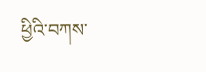ཕྱིའི་བཀས་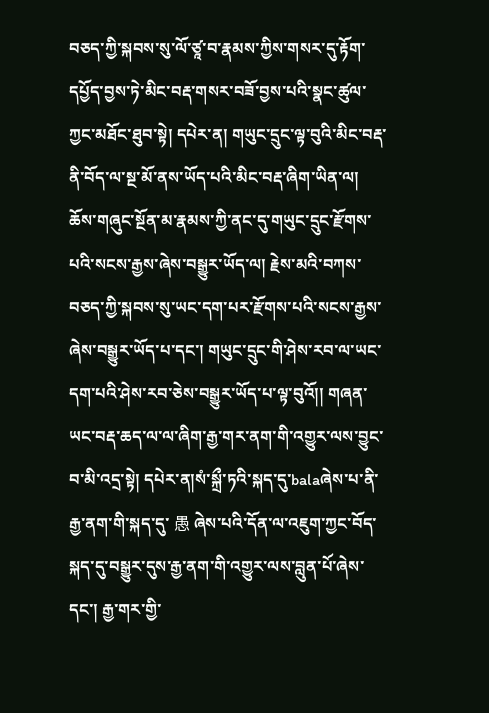བཅད་ཀྱི་སྐབས་སུ་ལོ་ཙཱ་བ་རྣམས་ཀྱིས་གསར་དུ་རྟོག་དཔྱོད་བྱས་ཏེ་མིང་བརྡ་གསར་བཟོ་བྱས་པའི་སྣང་ཚུལ་ཀྱང་མཐོང་ཐུབ་སྟེ། དཔེར་ན། གཡུང་དྲུང་ལྟ་བུའི་མིང་བརྡ་ནི་བོད་ལ་སྔ་མོ་ནས་ཡོད་པའི་མིང་བརྡ་ཞིག་ཡིན་ལ། ཆོས་གཞུང་སྔོན་མ་རྣམས་ཀྱི་ནང་དུ་གཡུང་དྲུང་རྫོགས་པའི་སངས་རྒྱས་ཞེས་བསྒྱུར་ཡོད་ལ། རྗེས་མའི་བཀས་བཅད་ཀྱི་སྐབས་སུ་ཡང་དག་པར་རྫོགས་པའི་སངས་རྒྱས་ཞེས་བསྒྱུར་ཡོད་པ་དང་། གཡུང་དྲུང་གི་ཤེས་རབ་ལ་ཡང་དག་པའི་ཤེས་རབ་ཅེས་བསྒྱུར་ཡོད་པ་ལྟ་བུའོ།། གཞན་ཡང་བརྡ་ཆད་ལ་ལ་ཞིག་རྒྱ་གར་ནག་གི་འགྱུར་ལས་བྱུང་བ་མི་འདྲ་སྟེ། དཔེར་ན།སཾ་སྐྲྀ་ཏའི་སྐད་དུ་balaཞེས་པ་ནི་རྒྱ་ནག་གི་སྐད་དུ་ 愚 ཞེས་པའི་དོན་ལ་འཇུག་ཀྱང་བོད་སྐད་དུ་བསྒྱུར་དུས་རྒྱ་ནག་གི་འགྱུར་ལས་བླུན་པོ་ཞེས་དང་། རྒྱ་གར་གྱི་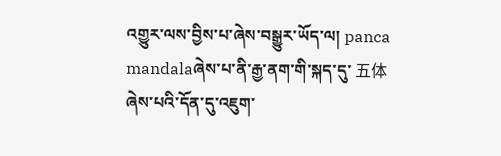འགྱུར་ལས་བྱིས་པ་ཞེས་བསྒྱུར་ཡོད་ལ། panca mandalaཞེས་པ་ནི་རྒྱ་ནག་གི་སྐད་དུ་ 五体 ཞེས་པའི་དོན་དུ་འཇུག་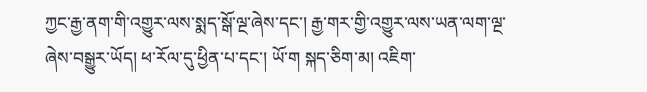ཀྱང་རྒྱ་ནག་གི་འགྱུར་ལས་སྨད་སྒོ་ལྔ་ཞེས་དང་། རྒྱ་གར་གྱི་འགྱུར་ལས་ཡན་ལག་ལྔ་ཞེས་བསྒྱུར་ཡོད། ཕ་རོལ་དུ་ཕྱིན་པ་དང་། ཡོ་ག སྐད་ཅིག་མ། འཇིག་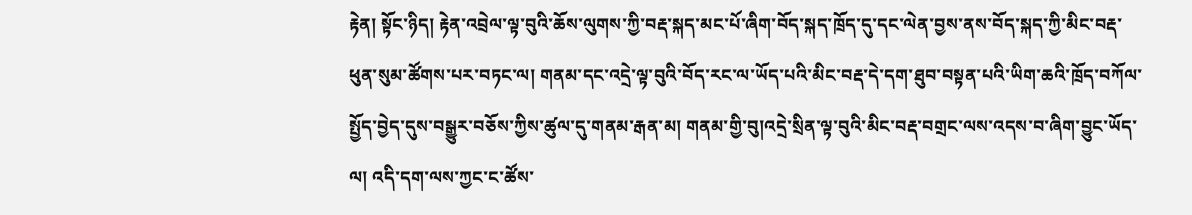རྟེན། སྟོང་ཉིད། རྟེན་འབྲེལ་ལྟ་བུའི་ཆོས་ལུགས་ཀྱི་བརྡ་སྐད་མང་པོ་ཞིག་བོད་སྐད་ཁྲོད་དུ་དང་ལེན་བྱས་ནས་བོད་སྐད་ཀྱི་མིང་བརྡ་ཕུན་སུམ་ཚོགས་པར་བཏང་ལ། གནམ་དང་འདྲེ་ལྟ་བུའི་བོད་རང་ལ་ཡོད་པའི་མིང་བརྡ་དེ་དག་ཐུབ་བསྟན་པའི་ཡིག་ཆའི་ཁྲོད་བཀོལ་སྤྱོད་བྱེད་དུས་བསྒྱུར་བཅོས་ཀྱིས་ཚུལ་དུ་གནམ་རྒན་མ། གནམ་གྱི་བུ།འདྲེ་སྲིན་ལྟ་བུའི་མིང་བརྡ་བགྲང་ལས་འདས་བ་ཞིག་བྱུང་ཡོད་ལ། འདི་དག་ལས་ཀྱང་ང་ཚོས་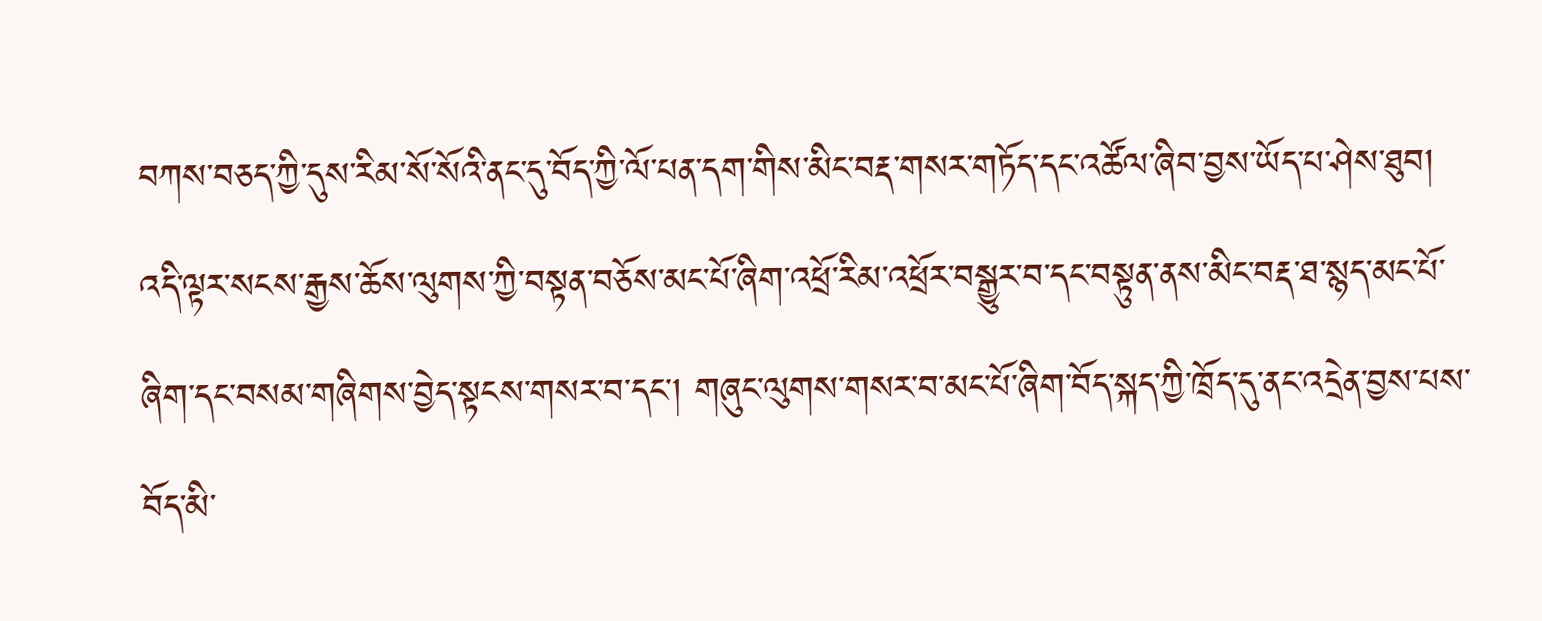བཀས་བཅད་ཀྱི་དུས་རིམ་སོ་སོའི་ནང་དུ་བོད་ཀྱི་ལོ་པན་དག་གིས་མིང་བརྡ་གསར་གཏོད་དང་འཚོལ་ཞིབ་བྱས་ཡོད་པ་ཤེས་ཐུབ། འདི་ལྟར་སངས་རྒྱས་ཆོས་ལུགས་ཀྱི་བསྟན་བཅོས་མང་པོ་ཞིག་འཕྲོ་རིམ་འཕྲོར་བསྒྱུར་བ་དང་བསྟུན་ནས་མིང་བརྡ་ཐ་སྙད་མང་པོ་ཞིག་དང་བསམ་གཞིགས་བྱེད་སྟངས་གསར་བ་དང་། གཞུང་ལུགས་གསར་བ་མང་པོ་ཞིག་བོད་སྐད་ཀྱི་ཁྲོད་དུ་ནང་འདྲེན་བྱས་པས་བོད་མི་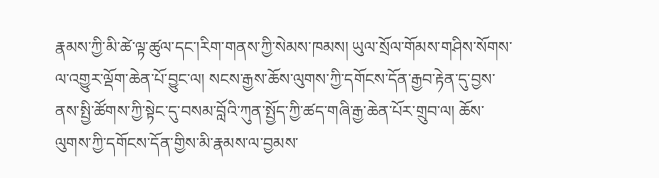རྣམས་ཀྱི་མི་ཚེ་ལྟ་ཚུལ་དང་།རིག་གནས་ཀྱི་སེམས་ཁམས། ཡུལ་སྲོལ་གོམས་གཤིས་སོགས་ལ་འགྱུར་ལྡོག་ཆེན་པོ་བྱུང་ལ། སངས་རྒྱས་ཆོས་ལུགས་ཀྱི་དགོངས་དོན་རྒྱབ་རྟེན་དུ་བྱས་ནས་སྤྱི་ཚོགས་ཀྱི་སྟེང་དུ་བསམ་བློའི་ཀུན་སྤྱོད་ཀྱི་ཚད་གཞི་རྒྱ་ཆེན་པོར་གྲུབ་ལ། ཆོས་ལུགས་ཀྱི་དགོངས་དོན་གྱིས་མི་རྣམས་ལ་བྱམས་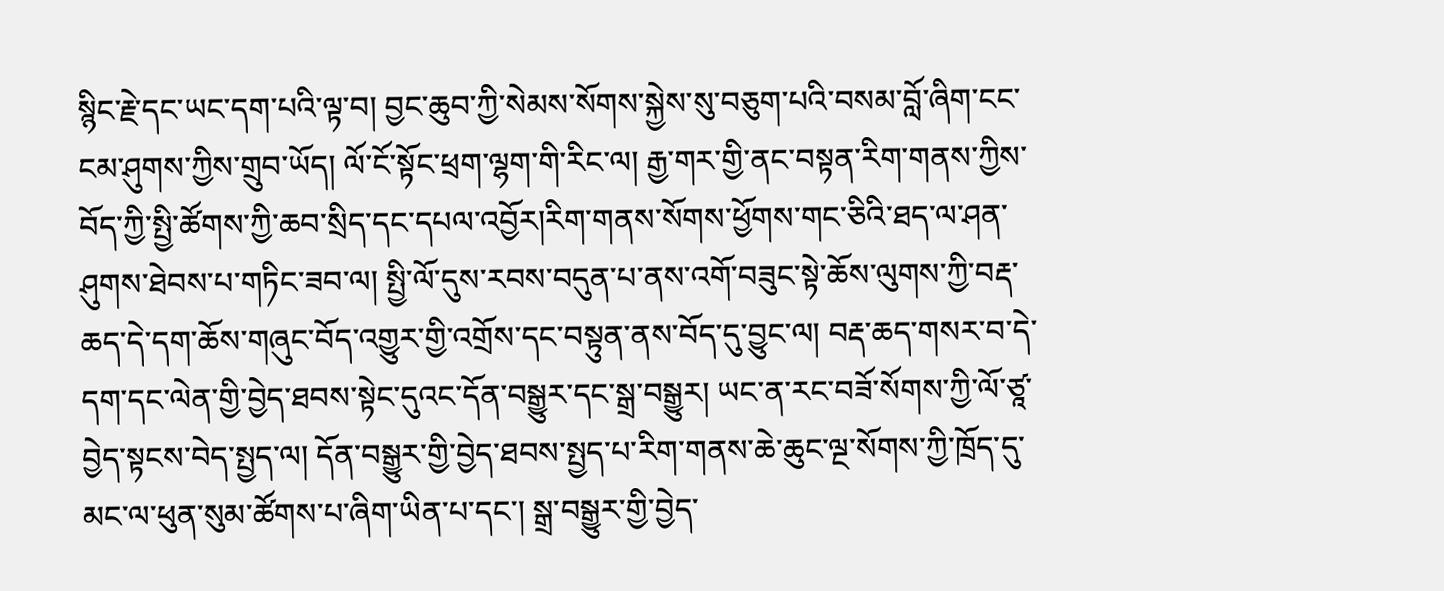སྙིང་རྗེ་དང་ཡང་དག་པའི་ལྟ་བ། བྱང་ཆུབ་ཀྱི་སེམས་སོགས་སྐྱེས་སུ་བཅུག་པའི་བསམ་བློ་ཞིག་ངང་ངམ་ཤུགས་ཀྱིས་གྲུབ་ཡོད། ལོ་ངོ་སྟོང་ཕྲག་ལྷག་གི་རིང་ལ། རྒྱ་གར་གྱི་ནང་བསྟན་རིག་གནས་ཀྱིས་བོད་ཀྱི་སྤྱི་ཚོགས་ཀྱི་ཆབ་སྲིད་དང་དཔལ་འབྱོར།རིག་གནས་སོགས་ཕྱོགས་གང་ཅིའི་ཐད་ལ་ཤན་ཤུགས་ཐེབས་པ་གཏིང་ཟབ་ལ། སྤྱི་ལོ་དུས་རབས་བདུན་པ་ནས་འགོ་བཟུང་སྟེ་ཆོས་ལུགས་ཀྱི་བརྡ་ཆད་དེ་དག་ཆོས་གཞུང་བོད་འགྱུར་གྱི་འགྲོས་དང་བསྟུན་ནས་བོད་དུ་བྱུང་ལ། བརྡ་ཆད་གསར་བ་དེ་དག་དང་ལེན་གྱི་བྱེད་ཐབས་སྟེང་དུའང་དོན་བསྒྱུར་དང་སྒྲ་བསྒྱུར། ཡང་ན་རང་བཟོ་སོགས་ཀྱི་ལོ་ཙཱ་བྱེད་སྟངས་བེད་སྤྱད་ལ། དོན་བསྒྱུར་གྱི་བྱེད་ཐབས་སྤྱད་པ་རིག་གནས་ཆེ་ཆུང་ལྔ་སོགས་ཀྱི་ཁྲོད་དུ་མང་ལ་ཕུན་སུམ་ཚོགས་པ་ཞིག་ཡིན་པ་དང་། སྒྲ་བསྒྱུར་གྱི་བྱེད་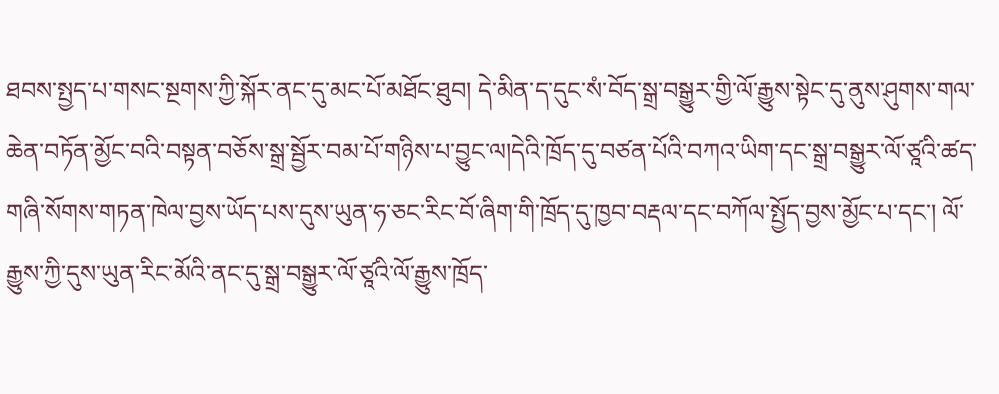ཐབས་སྤྱད་པ་གསང་སྔགས་ཀྱི་སྐོར་ནང་དུ་མང་པོ་མཐོང་ཐུབ། དེ་མིན་ད་དུང་སཾ་བོད་སྒྲ་བསྒྱུར་གྱི་ལོ་རྒྱུས་སྟེང་དུ་ནུས་ཤུགས་གལ་ཆེན་བཏོན་མྱོང་བའི་བསྟན་བཅོས་སྒྲ་སྦྱོར་བམ་པོ་གཉིས་པ་བྱུང་ལ།དེའི་ཁྲོད་དུ་བཙན་པོའི་བཀའ་ཡིག་དང་སྒྲ་བསྒྱུར་ལོ་ཙཱའི་ཚད་གཞི་སོགས་གཏན་ཁེལ་བྱས་ཡོད་པས་དུས་ཡུན་ཧ་ཅང་རིང་བོ་ཞིག་གི་ཁྲོད་དུ་ཁྱབ་བརྡལ་དང་བཀོལ་སྤྱོད་བྱས་མྱོང་པ་དང་། ལོ་རྒྱུས་ཀྱི་དུས་ཡུན་རིང་མོའི་ནང་དུ་སྒྲ་བསྒྱུར་ལོ་ཙཱའི་ལོ་རྒྱུས་ཁྲོད་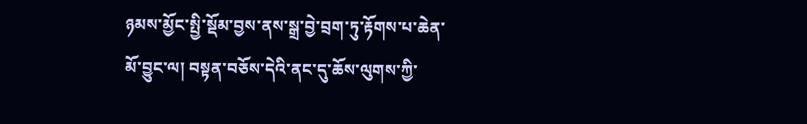ཉམས་མྱོང་སྤྱི་སྡོམ་བྱས་ནས་སྒྲ་བྱེ་བྲག་ཏུ་རྟོགས་པ་ཆེན་མོ་བྱུང་ལ། བསྟན་བཅོས་དེའི་ནང་དུ་ཆོས་ལུགས་ཀྱི་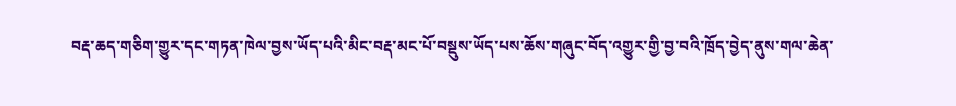བརྡ་ཆད་གཅིག་གྱུར་དང་གཏན་ཁེལ་བྱས་ཡོད་པའི་མིང་བརྡ་མང་པོ་བསྡུས་ཡོད་པས་ཆོས་གཞུང་བོད་འགྱུར་གྱི་བྱ་བའི་ཁྲོད་བྱེད་ནུས་གལ་ཆེན་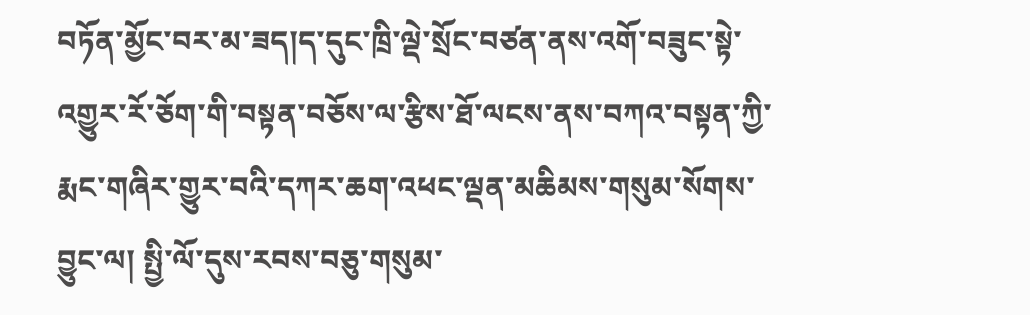བཏོན་མྱོང་བར་མ་ཟད།ད་དུང་ཁྲི་ལྡེ་སྲོང་བཙན་ནས་འགོ་བཟུང་སྟེ་འགྱུར་རོ་ཅོག་གི་བསྟན་བཅོས་ལ་རྩིས་ཐོ་ལངས་ནས་བཀའ་བསྟན་ཀྱི་རྨང་གཞིར་གྱུར་བའི་དཀར་ཆག་འཕང་ལྡན་མཆིམས་གསུམ་སོགས་བྱུང་ལ། སྤྱི་ལོ་དུས་རབས་བཅུ་གསུམ་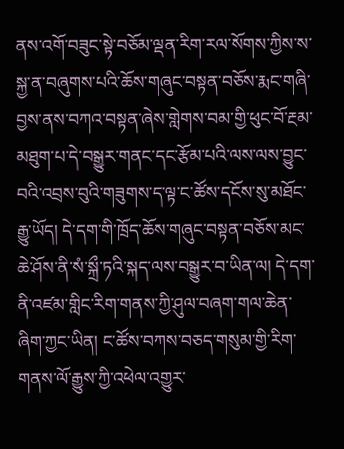ནས་འགོ་བཟུང་སྟེ་བཅོམ་ལྡན་རིག་རལ་སོགས་ཀྱིས་ས་སྐྱ་ན་བཞུགས་པའི་ཆོས་གཞུང་བསྟན་བཅོས་རྨང་གཞི་བྱས་ནས་བཀའ་བསྟན་ཞེས་གླེགས་བམ་གྱི་ཕུང་བོ་རྔམ་མཐུག་པ་དེ་བསྒྱུར་གནང་དང་རྩོམ་པའི་ལས་ལས་བྱུང་བའི་འབྲས་བུའི་གཟུགས་ད་ལྟ་ང་ཚོས་དངོས་སུ་མཐོང་རྒྱུ་ཡོད། དེ་དག་གི་ཁྲོད་ཆོས་གཞུང་བསྟན་བཅོས་མང་ཆེ་ཤོས་ནི་སཾ་སྐྲྀ་ཏའི་སྐད་ལས་བསྒྱུར་བ་ཡིན་ལ། དེ་དག་ནི་འཛམ་གླིང་རིག་གནས་ཀྱི་ཤུལ་བཞག་གལ་ཆེན་ཞིག་ཀྱང་ཡིན། ང་ཚོས་བཀས་བཅད་གསུམ་གྱི་རིག་གནས་ལོ་རྒྱུས་ཀྱི་འཕེལ་འགྱུར་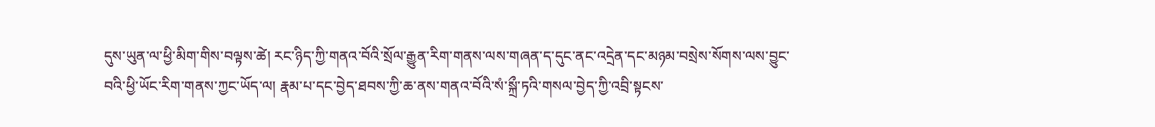དུས་ཡུན་ལ་ཕྱི་མིག་གིས་བལྟས་ཚེ། རང་ཉིད་ཀྱི་གནའ་བོའི་སྲོལ་རྒྱུན་རིག་གནས་ལས་གཞན་ད་དུང་ནང་འདྲེན་དང་མཉམ་བསྲེས་སོགས་ལས་བྱུང་བའི་ཕྱི་ཡོང་རིག་གནས་ཀྱང་ཡོད་ལ། རྣམ་པ་དང་བྱེད་ཐབས་ཀྱི་ཆ་ནས་གནའ་བོའི་སཾ་སྐྲྀ་ཏའི་གསལ་བྱེད་ཀྱི་འབྲི་སྟངས་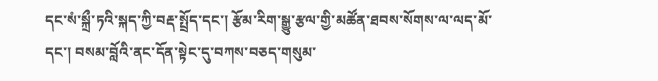དང་སཾ་སྐྲྀ་ཏའི་སྐད་ཀྱི་བརྡ་སྤྲོད་དང་། རྩོམ་རིག་སྒྱུ་རྩལ་གྱི་མཚོན་ཐབས་སོགས་ལ་ལད་མོ་དང་། བསམ་བློའི་ནང་དོན་སྟེང་དུ་བཀས་བཅད་གསུམ་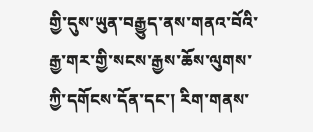གྱི་དུས་ཡུན་བརྒྱུད་ནས་གནའ་བོའི་རྒྱ་གར་གྱི་སངས་རྒྱས་ཆོས་ལུགས་ཀྱི་དགོངས་དོན་དང་། རིག་གནས་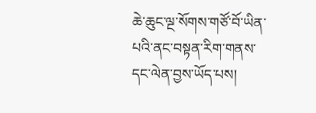ཆེ་ཆུང་ལྔ་སོགས་གཙོ་བོ་ཡིན་པའི་ནང་བསྟན་རིག་གནས་དང་ལེན་བྱས་ཡོད་པས།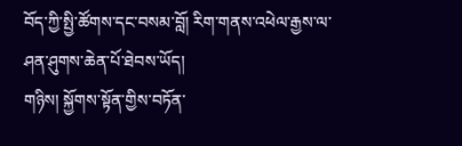བོད་ཀྱི་སྤྱི་ཚོགས་དང་བསམ་བློ། རིག་གནས་འཕེལ་རྒྱས་ལ་ཤན་ཤུགས་ཆེན་པོ་ཐེབས་ཡོད།
གཉིས། སྐྱོགས་སྟོན་གྱིས་བཏོན་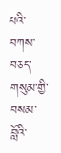པའི་བཀས་བཅད་གསུམ་གྱི་བསམ་བློའི་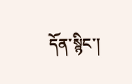དོན་སྙིང་།